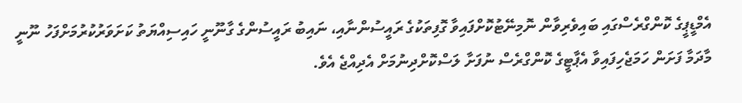އެމްޑީޕީގެ ކޮންގްރެސްގައި ބައިވެރިވާން ނޮމިނޭޓުކޮށްފައިވާ ގޮފިތަކުގެ ރައީސުންނާއި، ނައިބު ރައީސުންގެ ގާނޫނީ ހައިސިއްޔަތު ކަށަވަރުކުރުމަށްފަހު ނޫނީ މާދަމާ ފަށަން ހަމަޖެހިފައިވާ އެޕާޓީގެ ކޮންގްރެސް ނުފަށާ ލަސްކޮށްދިނުމަށް އެދިއްޖެ އެވެ.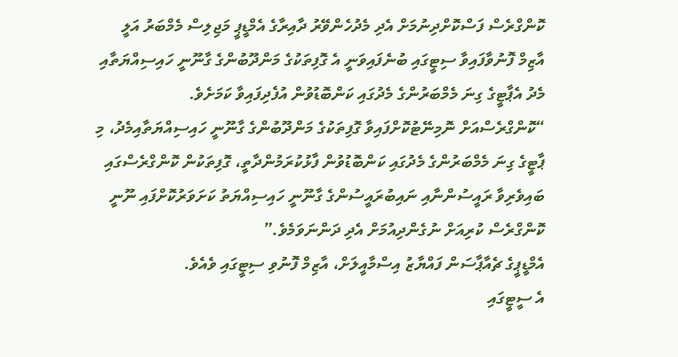ކޮންގްރެސް ފަސްކޮށްދިނުމަށް އެދި މެދުހެންވޭރު ދާއިރާގެ އެމްޑީޕީ މަޖިލިސް މެމްބަރު އަލީ އާޒިމް ފޮނުވާފައިވާ ސިޓީގައި ބުނެފައިވަނީ އެ ގޮފިތަކުގެ މަންދޫބުންގެ ގާނޫނީ ހައިސިއްޔަތާއި މެދު އެޕާޓީގެ ގިނަ މެމްބަރުންގެ މެދުގައި ކަންބޮޑުވުން އުފެދިފައިވާ ކަމަށެވެ.
“ކޮންގްރެސްއަށް ނޮމިނޭޓުކޮށްފައިވާ ގޮފިތަކުގެ މަންދޫބުންގެ ގާނޫނީ ހައިސިއްޔަތާއިމެދު، މި ޕާޓީގެ ގިނަ މެމްބަރުންގެ މެދުގައި ކަންބޮޑުވުން ފާޅުކުރަމުންދާތީ، ގޮފިތަކުން ކޮންގްރެސްގައި ބައިވެރިވާ ރައީސުންނާއި ނައިބުރައީސުންގެ ގާނޫނީ ހައިސިއްޔަތު ކަށަވަރުކޮށްފައި ނޫނީ ކޮންގްރެސް ކުރިއަށް ނުގެންދިއުމަށް އެދި ދަންނަވަމެވެ.”
އެމްޑީޕީގެ ޗެއާޕާސަން ފައްޔާޒު އިސްމާއީލަށް، އާޒިމް ފޮނުވި ސިޓީގައި ވެއެވެ.
އެ ސީޓީގައި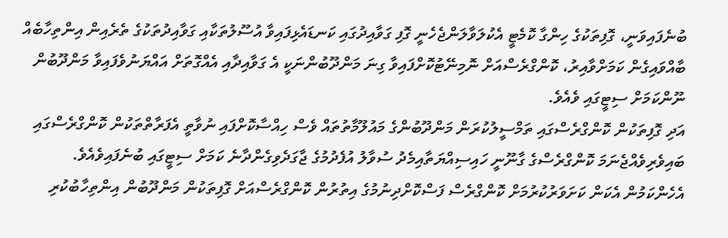ބުނެފައިވަނީ، ގޮފިތަކުގެ ހިންގާ ކޮމެޓީ އެކުލަވާލަންޖެހެނީ ގޮފި ގަވާއިދުގައި ކަނޑައެޅިފައިވާ އުސޫލުތަކާއި ގަވާއިދުތަކުގެ ތެރެއިން އިންތިހާބެއް ބާއްވައިގެން ކަމަށްވާއިރު، ކޮންގްރެސްއަށް ނޮމިނޭޓުކޮށްފައިވާ ގިނަ މަންދޫބުންނަކީ އެ ގަވާއިދާއި އެއްގޮތަށް އައްޔަނުވެފައިވާ މަންދޫބުން ނޫންކަމަށް ސިޓީގައި ވެއެވެ.
އަދި ގޮފިތަކުން ކޮންގްރެސްގައި ތަމްސީލުކުރަން މަންދޫބުންގެ މައުލޫމާތުތައް ވެސް ހިއްސާކޮށްފައި ނުވާތީ އެފަރާތްތަކުން ކޮންގްރެސްގައި ބައިވެރިވެއްޖެނަމަ ކޮންގްރެސްގެ ގާނޫނީ ހައިސިއްޔަތާއިމެދު ސުވާލު އުފެދުމުގެ ޖާގަދެވިގެންދާނެ ކަމަށް ސިޓީގައި ބުނެފައިވެއެވެ.
އެހެންކަމުން އެކަން ކަށަވަރުކުރުމަށް ކޮންގްރެސް ފަސްކޮށްދިނުމުގެ އިތުރުން ކޮންގްރެސްއަށް ގޮފިތަކުން މަންދޫބުން އިންތިހާބުކުރި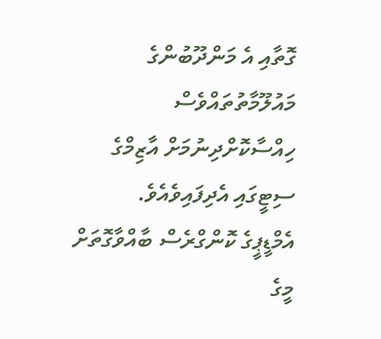ގޮތާއި އެ މަންދޫބުންގެ މައުލޫމާތުތައްވެސް ހިއްސާކޮށްދިނުމަށް އާޒިމްގެ ސިޓީގައި އެދިފައިވެއެވެ.
އެމްޑީޕީގެ ކޮންގްރެސް ބާއްވާގޮތަށް މީގެ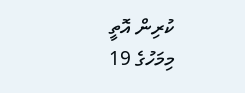ކުރިން އޮތީ މިމަހުގެ 19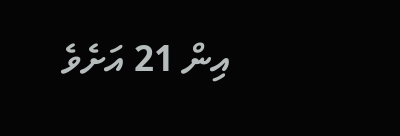އިން 21 އަށެވެ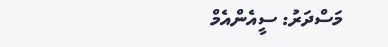މަސްދަރު: ސީއެންއެމް